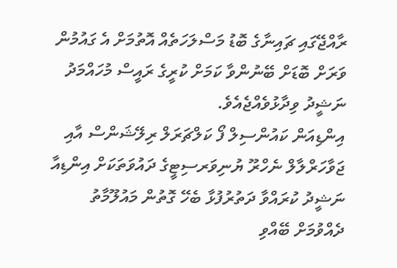ރާއްޖޭގައި ޗައިނާގެ ބޮޑު މަސްލަހަތެއް އޮތުމަށް އެ ގައުމުން ވަރަށް ބޮޑަށް ބޭނުންވާ ކަމަށް ކުރީގެ ރައީސް މުހައްމަދު ނަޝީދު ވިދާޅުވެއްޖެއެވެ.
އިންޑިއަން ކައުންސިލް ފޯ ކަލްޗަރަލް ރިލޭޝަންސް އާއި ޖަވާހަރްލާލް ނެހްރޫ ޔުނިވަރސިޓީގެ ދައުވަތަކަށް އިންޑިއާ ނަޝީދު ކުރައްވާ ދަތުރުފުޅާ ބެހޭ ގޮތުން މައުލޫމާތު ދެއްވުމަށް ބޭއްވި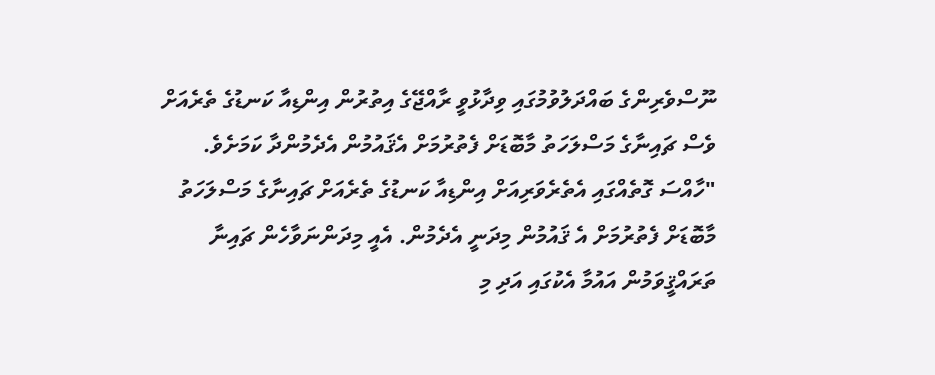ނޫސްވެރިންގެ ބައްދަލުވުމުގައި ވިދާޅުވީ ރާއްޖޭގެ އިތުރުން އިންޑިއާ ކަނޑުގެ ތެރެއަށް ވެސް ޗައިނާގެ މަސްލަހަތު މާބޮޑަށް ފެތުރުމަށް އެޤައުމުން އެދެމުންދާ ކަމަށެވެ.
"ހާއްސަ ގޮތެއްގައި އެތެރެވަރިއަށް އިންޑިއާ ކަނޑުގެ ތެރެއަށް ޗައިނާގެ މަސްލަހަތު މާބޮޑަށް ފެތުރުމަށް އެ ޤައުމުން މިދަނީ އެދެމުން. އެއީ މިދަންނަވާހެން ޗައިނާ ތަރައްޤީވަމުން އައުމާ އެކުގައި އަދި މި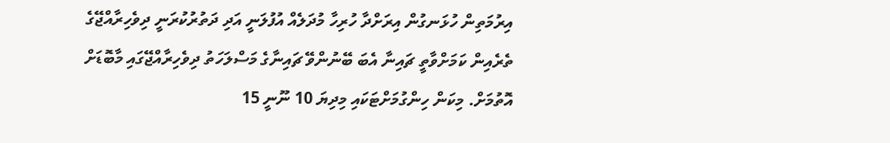އިރުމަތިން ހުޅަނގުން އިރަށްދާ ހުރިހާ މުދަލެއް އުފުލަނީ އަދި ދަތުރުކުރަނީ ދިވެހިރާއްޖޭގެ ތެރެއިން ކަމަށްވާތީ ޗައިނާ އެބަ ބޭނުންވޭ ޗައިނާގެ މަސްލަހަތު ދިވެހިރާއްޖޭގައި މާބޮޑަށް އޮތުމަށް. މިކަން ހިންގުމަށްޓަކައި މިދިޔަ 10 ނޫނީ 15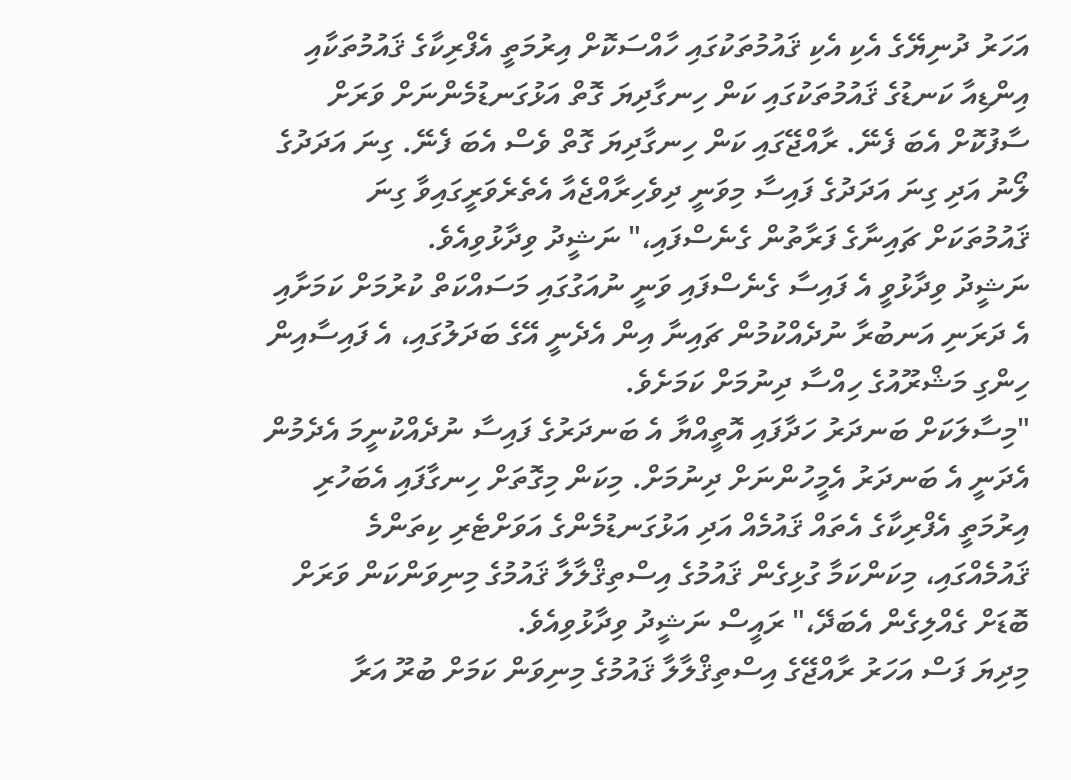އަހަރު ދުނިޔޭގެ އެކި އެކި ޤައުމުތަކުގައި ހާއްސަކޮށް އިރުމަތީ އެފްރިކާގެ ޤައުމުތަކާއި އިންޑިއާ ކަނޑުގެ ޤައުމުތަކުގައި ކަން ހިނގާދިޔަ ގޮތް އަޅުގަނޑުމެންނަށް ވަރަށް ސާފުކޮށް އެބަ ފެނޭ. ރާއްޖޭގައި ކަން ހިނގާދިޔަ ގޮތް ވެސް އެބަ ފެނޭ. ގިނަ އަދަދުގެ ލޯނު އަދި ގިނަ އަދަދުގެ ފައިސާ މިވަނީ ދިވެހިރާއްޖެއާ އެތެރެވަރީގައިވާ ގިނަ ޤައުމުތަކަށް ޗައިނާގެ ފަރާތުން ގެނެސްފައި،" ނަޝީދު ވިދާޅުވިއެވެ.
ނަޝީދު ވިދާޅުވީ އެ ފައިސާ ގެނެސްފައި ވަނީ ނުއަގުގައި މަސައްކަތް ކުރުމަށް ކަމަށާއި އެ ދަރަނި އަނބުރާ ނުދެއްކުމުން ޗައިނާ އިން އެދެނީ އޭގެ ބަދަލުގައި، އެ ފައިސާއިން ހިންގި މަޝްރޫއުގެ ހިއްސާ ދިނުމަށް ކަމަށެވެ.
"މިސާލަކަށް ބަނދަރު ހަދާފައި އޮތީއްޔާ އެ ބަނދަރުގެ ފައިސާ ނުދެއްކުނީމަ އެދެމުން އެދަނީ އެ ބަނދަރު އެމީހުންނަށް ދިނުމަށް. މިކަން މިގޮތަށް ހިނގާފައި އެބަހުރި އިރުމަތީ އެފްރިކާގެ އެތައް ޤައުމެއް އަދި އަޅުގަނޑުމެންގެ އަވަށްޓެރި ކިތަންމެ ޤައުމެއްގައި، މިކަންކަމާ ގުޅިގެން ޤައުމުގެ އިސްތިޤްލާލާ ޤައުމުގެ މިނިވަންކަން ވަރަށް ބޮޑަށް ގެއްލިގެން އެބަދޭ،" ރައީސް ނަޝީދު ވިދާޅުވިއެވެ.
މިދިޔަ ފަސް އަހަރު ރާއްޖޭގެ އިސްތިޤްލާލާ ޤައުމުގެ މިނިވަން ކަމަށް ބުރޫ އަރާ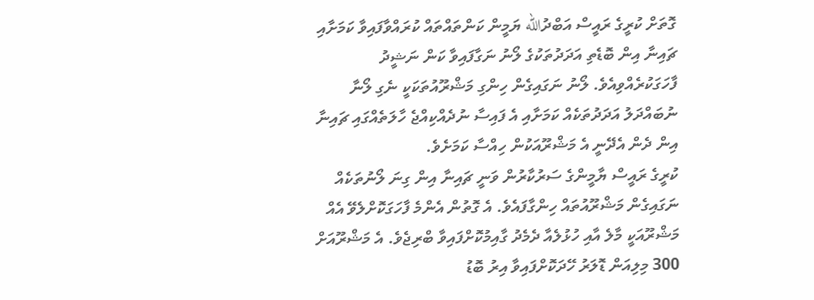ގޮތަށް ކުރީގެ ރައީސް އަބްދުالله ޔަމީން ކަންތައްތައް ކުރައްވާފައިވާ ކަމަށާއި ޗައިނާ އިން ބޮޑެތި އަދަދުތަކުގެ ލޯނު ނަގާފައިވާ ކަން ނަޝީދު ފާހަގަކުރެއްވިއެވެ. ލޯނު ނަގައިގެން ހިންގި މަޝްރޫއުތަކަކީ ނެގި ލޯނާ ނުބައްދަލު އަދަދުތަކެއް ކަމަށާއި އެ ފައިސާ ނުދެއްކިއްޖެ ހާލަތެއްގައި ޗައިނާ އިން ދެން އެދޭނީ އެ މަޝްރޫއަކުން ހިއްސާ ކަމަށެވެ.
ކުރީގެ ރައީސް ޔާމީންގެ ސަރުކާރުން ވަނީ ޗައިނާ އިން ގިނަ ލޯނުތަކެއް ނަގައިގެން މަޝްރޫއުތައް ހިންގާފައެވެ. އެ ގޮތުން އެންމެ ފާހަގަކޮށްލެވޭ އެއް މަޝްރޫއަކީ މާލެ އާއި ހުޅުލެއާ ދެމެދު ގާއިމުކޮށްފައިވާ ބްރިޖެވެ. އެ މަޝްރޫއަށް 300 މިލިއަން ޑޮލަރު ހޭދަކޮށްފައިވާ އިރު ބޮޑު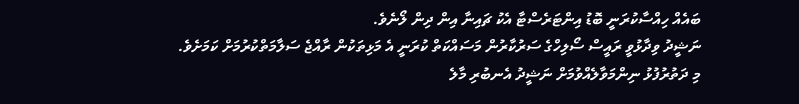ބައެއް ހިއްސާކުރަނީ ބޮޑު އިންޓަރެސްޓާ އެކު ޗައިނާ އިން ދިން ލޯނެވެ.
ނަޝީދު ވިދާޅުވީ ރައީސް ސޯލިހްގެ ސަރުކާރުން މަސައްކަތް ކުރަނީ އެ މަޅިތަކުން ރާއްޖެ ސަލާމަތްކުރުމަށް ކަމަށެވެ.
މި ދަތުރުފުޅު ނިންމަވާލެއްވުމަށް ނަޝީދު އެނބުރި މާލެ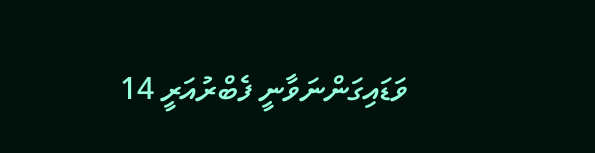ވަޑައިގަންނަވާނީ ފެބްރުއަރީ 14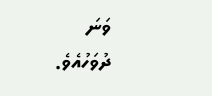ވަނަ ދުވަހުއެވެ.